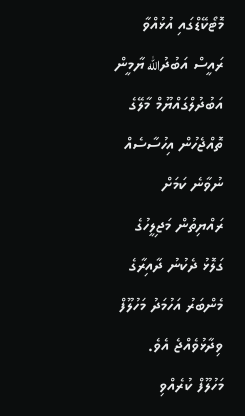މޮޓޯކޭޑްގައި އުޅުއްވާ ރައީސް އަބުދުالله ޔާމީން އަބުދުލްގައްޔޫމް މާލޭގެ ތޮއްޖެހުން އިހުސާސެއް ނުވާނެ ކަމަށް ރައްޔިތުން މަޖިލީހުގެ ގަލޮޅު ދެކުނު ދާއިރާގެ މެންބަރު އަހުމަދު މަހުލޫފް ވިދާޅުވެއްޖެ އެވެ.
މަހުލޫފް ކުރެއްވި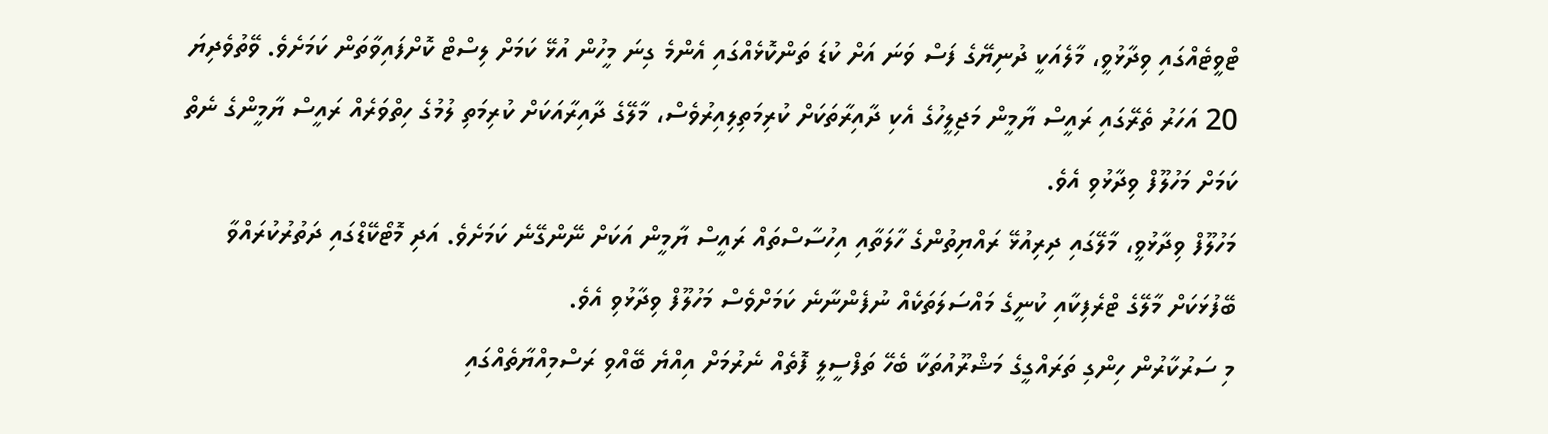ޓްވީޓެއްގައި ވިދާޅުވީ، މާލެއަކީ ދުނިޔޭގެ ފަސް ވަނަ އަށް ކުޑަ ތަންކޮޅެއްގައި އެންމެ ގިނަ މީހުން އުޅޭ ކަމަށް ލިސްޓް ކޮށްފައިވާތަން ކަމަށެވެ. ވޭތުވެދިޔަ 20 އަހަރު ތެރޭގައި ރައީސް ޔާމީން މަޖިލީހުގެ އެކި ދާއިރާތަކަށް ކުރިމަތިލިއިރުވެސް، މާލޭގެ ދާއިރާއަކަށް ކުރިމަތި ލުމުގެ ހިތްވަރެއް ރައީސް ޔާމީންގެ ނެތް ކަމަށް މަހުލޫފް ވިދާޅުވި އެވެ.
މަހުލޫފް ވިދާޅުވީ، މާލޭގައި ދިރިއުޅޭ ރައްޔިތުންގެ ހާލަތާއި އިހުސާސްތައް ރައީސް ޔާމީން އަކަށް ނޭންގޭނެ ކަމަށެވެ. އަދި މޮޓޯކޭޑްގައި ދަތުރުކުރައްވާ ބޭފުޅަކަށް މާލޭގެ ޓްރެފިކާއި ކުނީގެ މައްސަލަތަކެއް ނުފެންނާނެ ކަމަށްވެސް މަހުލޫފް ވިދާޅުވި އެވެ.
މި ސަރުކާރުން ހިންގި ތަރައްގީގެ މަޝްރޫއުތަކާ ބެހޭ ތަފްސީލީ ފޮތެއް ނެރުމަށް އިއްޔެ ބޭއްވި ރަސްމިއްޔާތެއްގައި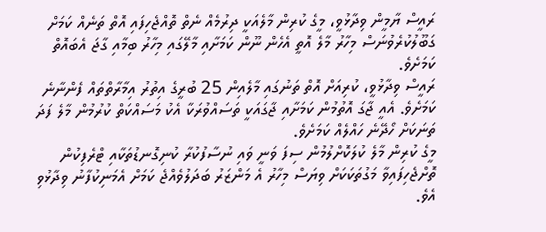ރައީސް ޔާމީން ވިދާޅުވީ، މީގެ ކުރިން މާލެއަކީ ދިރުމެއް ނެތް ތޮއްޖެހިފައި އޮތް ތަނެއް ކަމަށް ގަބޫލުކުރެވުނަސް މިހާރު މާލެ އޮތީ އެހެން ނޫން ކަމަށާއި މާލޭގައި މިހާރު ބިމާއި ގާޖަ އެބައޮތް ކަމަށެވެ.
ރައީސް ވިދާޅުވީ، ކުރިއަށް އޮތް ތަނުގައި މާލެއިން 25 ބުރީގެ އިތުރު އިމާރާތްތައް ފެންނާނެ ކަމަށެވެ. އެއީ ޖާގަ އޮތުމުން ކަމަށާއި ޖާގައަކީ ތަސައްވުރަކާ އެކު މަސައްކަތް ކުރުމުން މާލެ ފަދަ ތަނަކަށް ހޯދޭނެ ހައްލެއް ކަމަށެވެ.
މީގެ ކުރިން މާލެ ކުލަކޮށްލުމުން ސިފަ ވަނީ ވައި ނުސާފުކުރާ ކުނިގޮނޑުތަކާއި ޓްރެފިކުން ތޮށްޖެހިފައިވާ މަގުތަކަކަށް ވިޔަސް މިހާރު އެ މަންޒަރު ބަދަލުވެއްޖެ ކަމަށް އެމަނިކުފާނު ވިދާޅުވި އެވެ.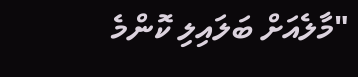"މާލެއަށް ބަލައިލި ކޮންމެ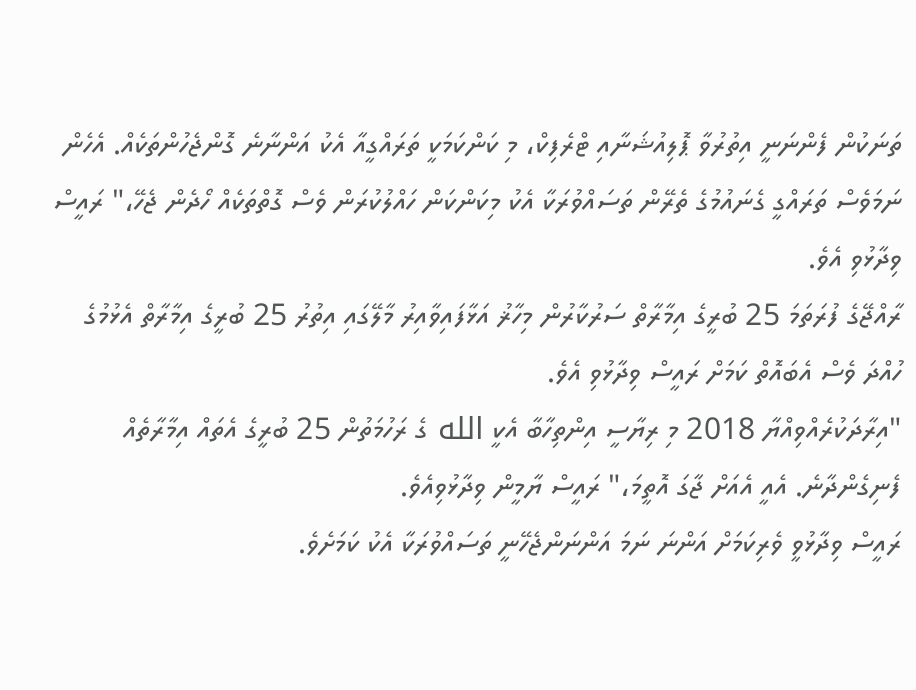ތަނަކުން ފެންނަނީ އިތުރުވާ ޕޮލިއުޝަނާއި ޓްރެފިކް، މި ކަންކަމަކީ ތަރައްގީއާ އެކު އަންނާނެ ގޮންޖެހުންތަކެއް. އެހެން ނަމަވެސް ތަރައްގީ ގެނައުމުގެ ތެރޭން ތަސައްވުރަކާ އެކު މިކަންކަން ހައްލުކުރަން ވެސް ގޮތްތަކެއް ހޯދެން ޖެހޭ،" ރައީސް ވިދާޅުވި އެވެ.
ރާއްޖޭގެ ފުރަތަމަ 25 ބުރީގެ އިމާރާތް ސަރުކާރުން މިހާޜު އަޅާފައިވާއިރު މާލޭގައި އިތުރު 25 ބުރީގެ އިމާރާތް އެޅުމުގެ ހުއްދަ ވެސް އެބައޮތް ކަމަށް ރައީސް ވިދާޅުވި އެވެ.
"އިރާދަކުރެއްވިއްޔާ 2018 މި ރިޔާސީ އިންތިހާބާ އެކީ الله ގެ ރަހުމަތުން 25 ބުރީގެ އެތައް އިމާރާތެއް ފެނިގެންދާނެ. އެއީ އެއަށް ޖާގަ އޮތީމަ،" ރައީސް ޔާމީން ވިދާޅުވިއެވެ.
ރައީސް ވިދާޅުވީ ވެރިކަމަށް އަންނަ ނަމަ އަންނަންޖެހޭނީ ތަސައްވުރަކާ އެކު ކަމަށެވެ.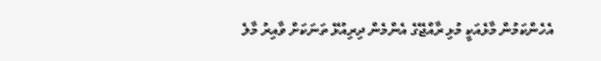އެހެންކަމުން މާޅެއަކީ މުޅި ރާއްޖޭގެ އެންމެން ދިރިއުޅޭ ތަނަކަށް ވާއިރު މާލެ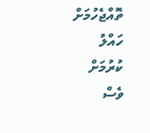ތޮއްޖެހުމަށް ހައްލު ކުރުމަށް ވެސް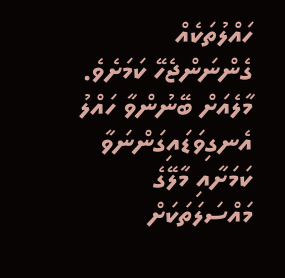ހައްލުތަކެއް ގެންނަންޖެހޭ ކަމަށެވެ. މާލެއަށް ބޭނުންވާ ހައްލު އެނގިވަޑައިގަންނަވާ ކަމަށާއި މާލޭގެ މައްސަލަތަކަށް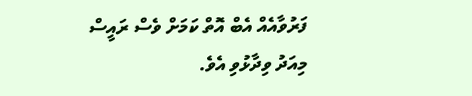ފަރުވާއެއް އެބް އޮތް ކަމަށް ވެސް ރައީސް މިއަދު ވިދާޅުވި އެވެ.